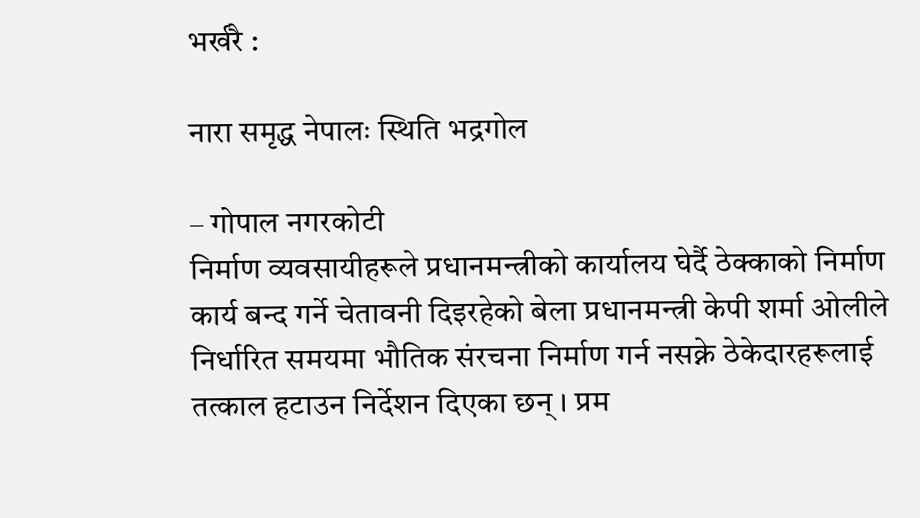भर्खरै :

नारा समृद्ध नेपालः स्थिति भद्रगोल

– गोपाल नगरकोटी
निर्माण व्यवसायीहरूले प्रधानमन्त्रीको कार्यालय घेर्दै ठेक्काको निर्माण कार्य बन्द गर्ने चेतावनी दिइरहेको बेला प्रधानमन्त्री केपी शर्मा ओलीले निर्धारित समयमा भौतिक संरचना निर्माण गर्न नसक्ने ठेकेदारहरूलाई तत्काल हटाउन निर्देशन दिएका छन् । प्रम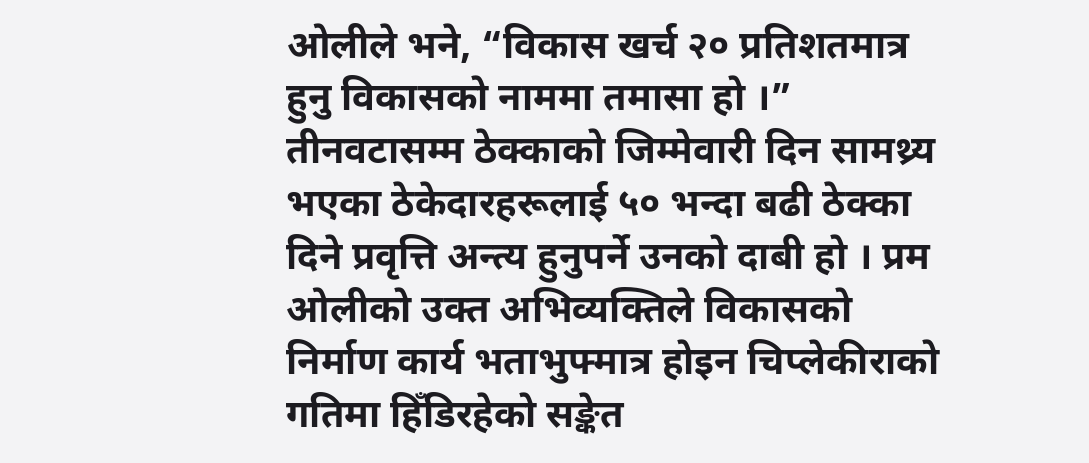ओलीले भने, “विकास खर्च २० प्रतिशतमात्र हुनु विकासको नाममा तमासा हो ।” तीनवटासम्म ठेक्काको जिम्मेवारी दिन सामथ्र्य भएका ठेकेदारहरूलाई ५० भन्दा बढी ठेक्का दिने प्रवृत्ति अन्त्य हुनुपर्ने उनको दाबी हो । प्रम ओलीको उक्त अभिव्यक्तिले विकासको निर्माण कार्य भताभुफ्मात्र होइन चिप्लेकीराको गतिमा हिँडिरहेको सङ्केत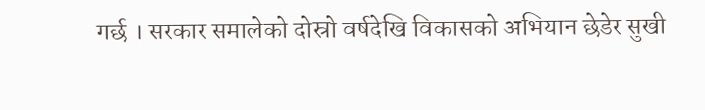गर्छ । सरकार समालेको दोस्रो वर्षदेखि विकासको अभियान छेडेर सुखी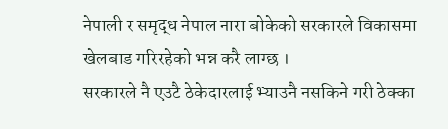नेपाली र समृद्ध नेपाल नारा बोकेको सरकारले विकासमा खेलबाड गरिरहेको भन्न करै लाग्छ ।
सरकारले नै एउटै ठेकेदारलाई भ्याउनै नसकिने गरी ठेक्का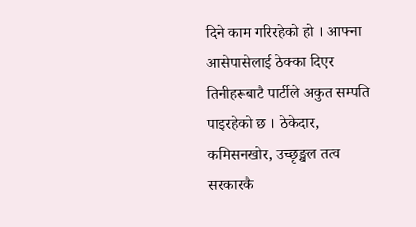दिने काम गरिरहेको हो । आफ्ना आसेपासेलाई ठेक्का दिएर तिनीहरूबाटै पार्टीले अकुत सम्पति पाइरहेको छ । ठेकेदार, कमिसनखोर, उच्छृङ्खल तत्व सरकारकै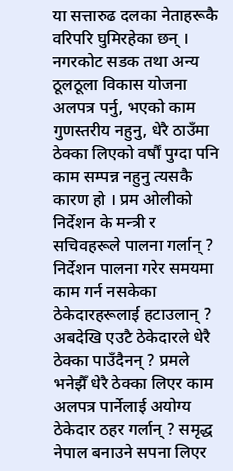या सत्तारुढ दलका नेताहरूकै वरिपरि घुमिरहेका छन् । नगरकोट सडक तथा अन्य ठूलठूला विकास योजना अलपत्र पर्नु, भएको काम गुणस्तरीय नहुनु, धेरै ठाउँमा ठेक्का लिएको वर्षौं पुग्दा पनि काम सम्पन्न नहुनु त्यसकै कारण हो । प्रम ओलीको निर्देशन के मन्त्री र सचिवहरूले पालना गर्लान् ? निर्देशन पालना गरेर समयमा काम गर्न नसकेका ठेकेदारहरूलाई हटाउलान् ? अबदेखि एउटै ठेकेदारले धेरै ठेक्का पाउँदैनन् ? प्रमले भनेझैँ धेरै ठेक्का लिएर काम अलपत्र पार्नेलाई अयोग्य ठेकेदार ठहर गर्लान् ? समृद्ध नेपाल बनाउने सपना लिएर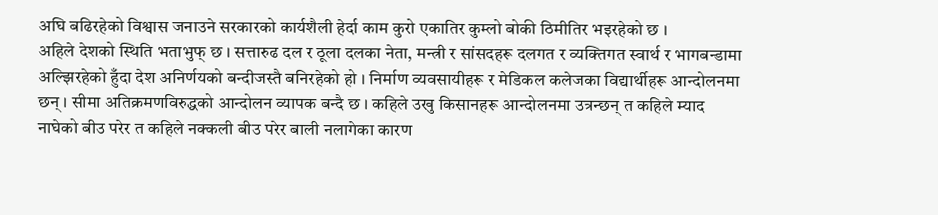अघि बढिरहेको विश्वास जनाउने सरकारको कार्यशैली हेर्दा काम कुरो एकातिर कुम्लो बोकी ठिमीतिर भइरहेको छ ।
अहिले देशको स्थिति भताभुफ् छ । सत्तारुढ दल र ठूला दलका नेता, मन्त्री र सांसदहरू दलगत र व्यक्तिगत स्वार्थ र भागबन्डामा अल्झिरहेको हुँदा देश अनिर्णयको बन्दीजस्तै बनिरहेको हो । निर्माण व्यवसायीहरू र मेडिकल कलेजका विद्यार्थीहरू आन्दोलनमा छन् । सीमा अतिक्रमणविरुद्धको आन्दोलन व्यापक बन्दै छ । कहिले उखु किसानहरू आन्दोलनमा उत्रन्छन् त कहिले म्याद नाघेको बीउ परेर त कहिले नक्कली बीउ परेर बाली नलागेका कारण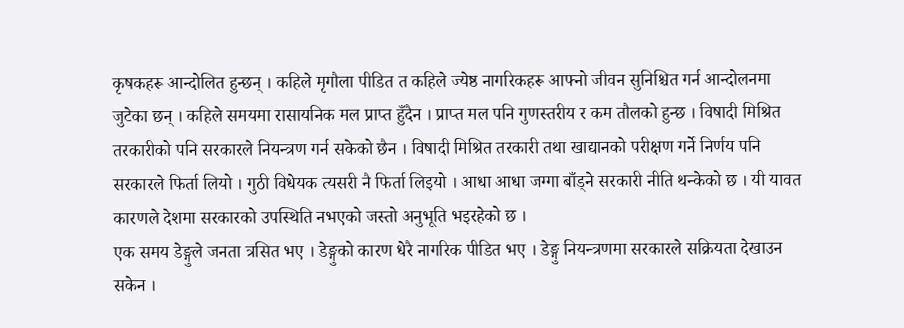कृषकहरू आन्दोलित हुन्छन् । कहिले मृगौला पीडित त कहिले ज्येष्ठ नागरिकहरू आफ्नो जीवन सुनिश्चित गर्न आन्दोलनमा जुटेका छन् । कहिले समयमा रासायनिक मल प्राप्त हुँदैन । प्राप्त मल पनि गुणस्तरीय र कम तौलको हुन्छ । विषादी मिश्रित तरकारीको पनि सरकारले नियन्त्रण गर्न सकेको छैन । विषादी मिश्रित तरकारी तथा खाद्यानको परीक्षण गर्ने निर्णय पनि सरकारले फिर्ता लियो । गुठी विधेयक त्यसरी नै फिर्ता लिइयो । आधा आधा जग्गा बाँड्ने सरकारी नीति थन्केको छ । यी यावत कारणले देशमा सरकारको उपस्थिति नभएको जस्तो अनुभूति भइरहेको छ ।
एक समय डेङ्गुले जनता त्रसित भए । डेङ्गुको कारण धेरै नागरिक पीडित भए । डेङ्गु नियन्त्रणमा सरकारले सक्रियता देखाउन सकेन ।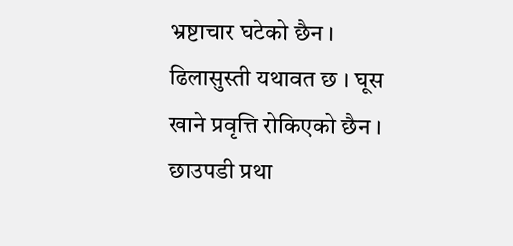भ्रष्टाचार घटेको छैन । ढिलासुस्ती यथावत छ । घूस खाने प्रवृत्ति रोकिएको छैन । छाउपडी प्रथा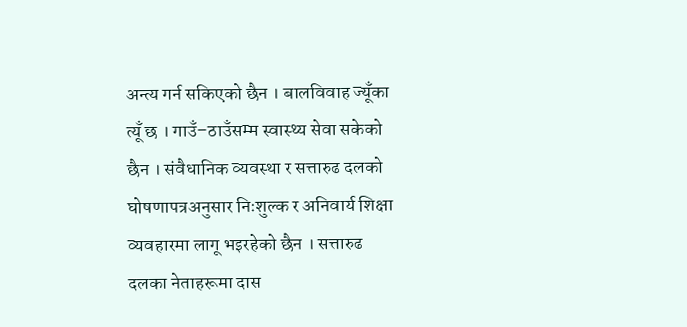अन्त्य गर्न सकिएको छैन । बालविवाह ज्यूँका त्यूँ छ । गाउँ–ठाउँसम्म स्वास्थ्य सेवा सकेको छैन । संवैधानिक व्यवस्था र सत्तारुढ दलको घोषणापत्रअनुसार निःशुल्क र अनिवार्य शिक्षा व्यवहारमा लागू भइरहेको छैन । सत्तारुढ दलका नेताहरूमा दास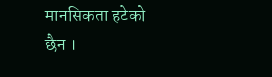मानसिकता हटेको छैन ।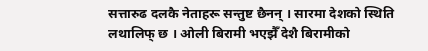सत्तारुढ दलकै नेताहरू सन्तुष्ट छैनन् । सारमा देशको स्थिति लथालिफ् छ । ओली बिरामी भएझैँ देशै बिरामीको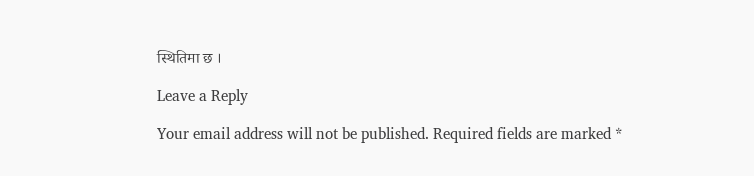स्थितिमा छ ।

Leave a Reply

Your email address will not be published. Required fields are marked *